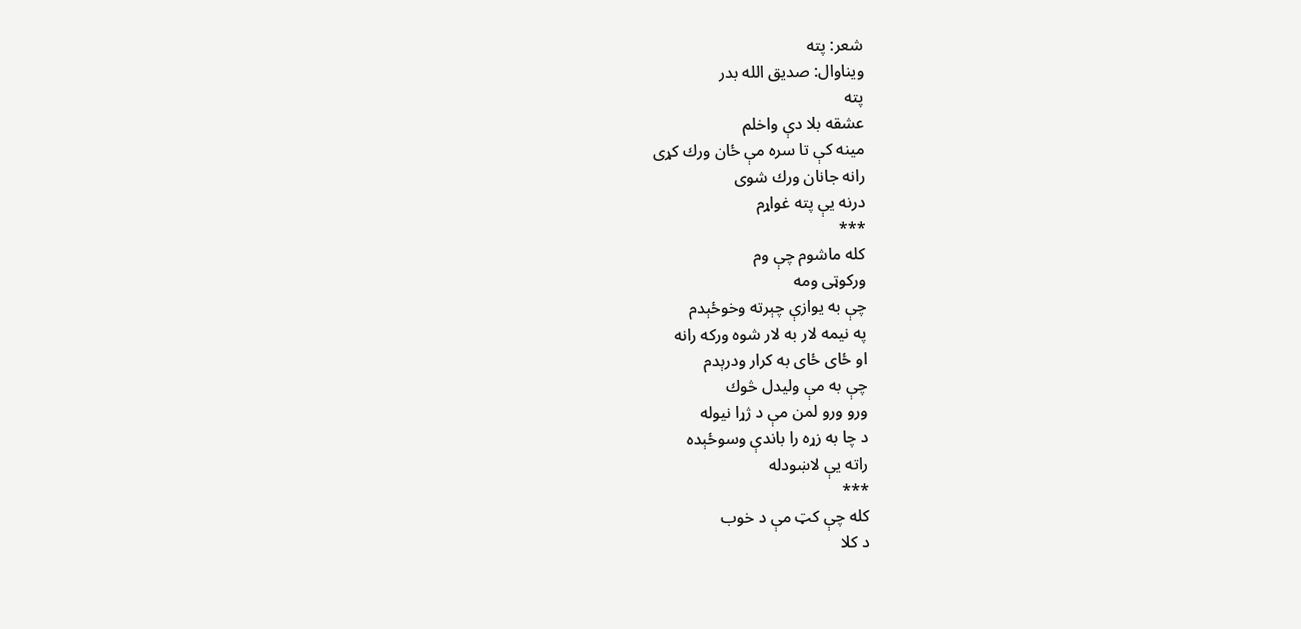شعر: پته
ويناوال: صديق الله بدر
پته
عشقه بلا دې واخلم
مينه كې تا سره مې ځان ورك كړى
رانه جانان ورك شوى
درنه يې پته غواړم
***
كله ماشوم چې وم
وركوټى ومه
چې به يوازې چېرته وخوځېدم
په نيمه لار به لار شوه وركه رانه
او ځاى ځاى به كرار ودرېدم
چې به مې وليدل څوك
ورو ورو لمن مې د ژړا نيوله
د چا به زړه را باندې وسوځېده
راته يې لاښودله
***
كله چې كټ مې د خوب
د كلا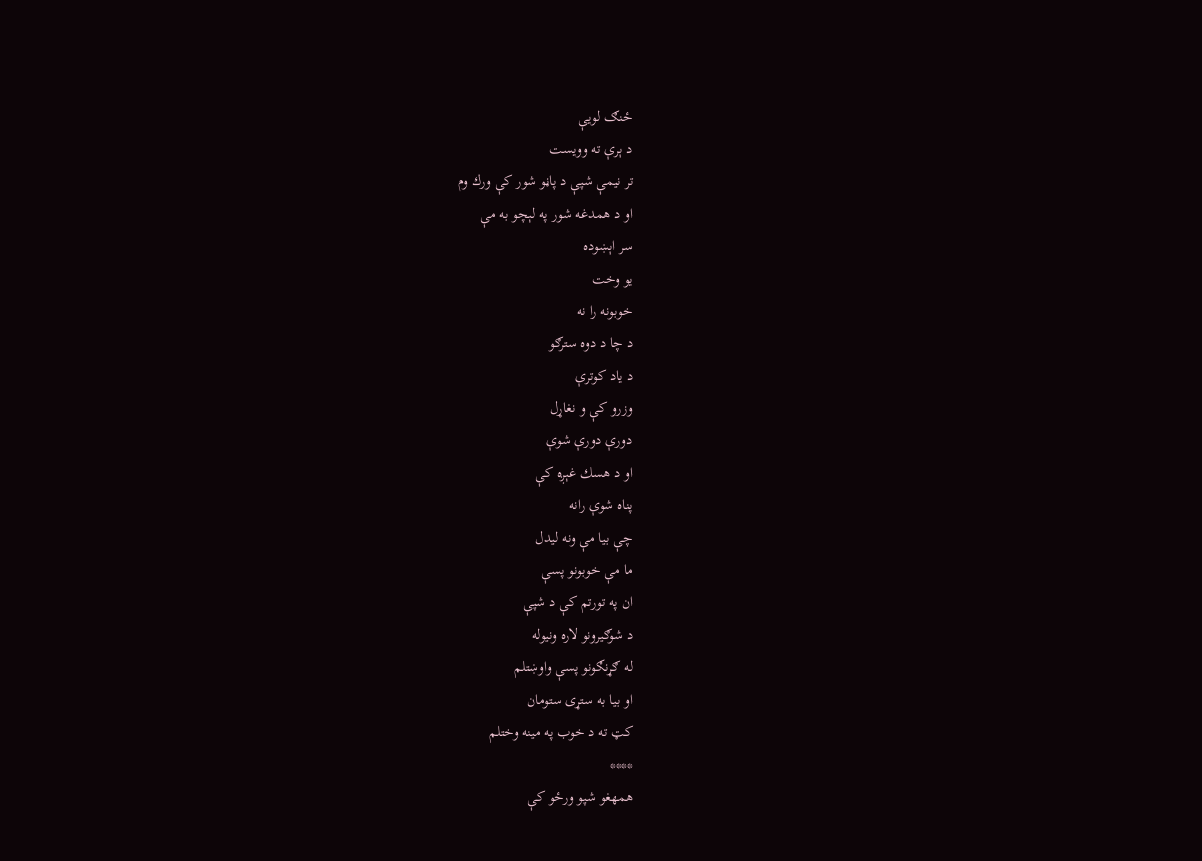ځنګ لويې
د ېرې ته وويست
تر نيمې شپې د پاڼو شور كې ورك وم
او د همدغه شور په لېچو به مې
سر اېښوده
يو وخت
خوبونه را نه
د چا د دوه سترګو
د ياد كوترې
وزرو كې و نغاړل
دورې دورې شوې
او د هسك غېږه كې
پناه شوې رانه
چې بيا مې ونه ليدل
ما مې خوبونو پسې
ان په تورتم كې د شپې
د شوګيرونو لاره ونيوله
له ګړنګونو پسې واوښتلم
او بيا به ستړى ستومان
كټ ته د خوب په مينه وختلم
****
همهغو شپو ورځو كې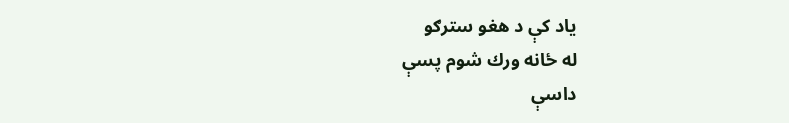ياد كې د هغو سترګو
له ځانه ورك شوم پسې
داسې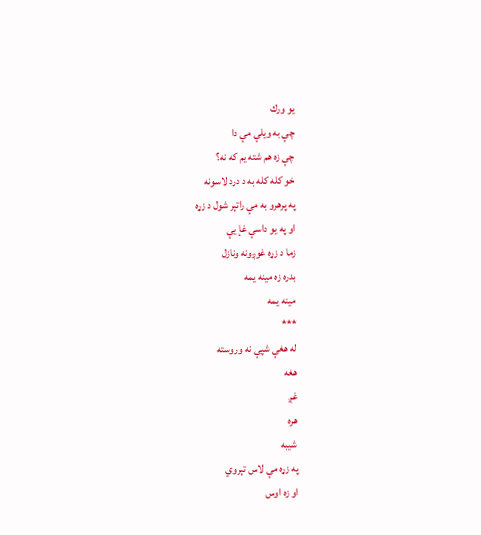يو ورك
چې به ويلې مې دا
چې زه هم شته يم كه نه؟
خو كله كله به د درد لاسونه
په پرهرو به مې راتېر شول د زړه
او په يو داسې غإ يې
زما د زړه غوږونه ونازل
بدره زه مينه يمه
مينه يمه
***
له هغې شپې نه وروسته
هغه
غږ
هره
شيبه
په زړه مې لاس تېروي
او زه اوس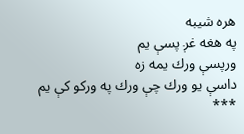هره شيبه
په هغه غږ پسې يم
ورپسې ورك يمه زه
داسې يو ورك چې ورك په وركو كې يم
***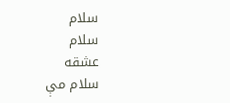سلام
سلام
عشقه
سلام مې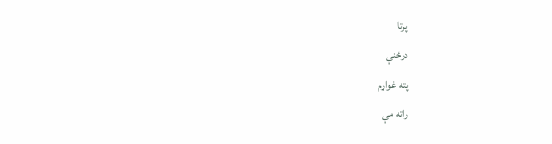پرتا
درځنې
پته غواړم
راته مې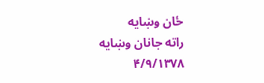ځان وښايه
راته جانان وښايه
۴/۹/۱۳۷۸